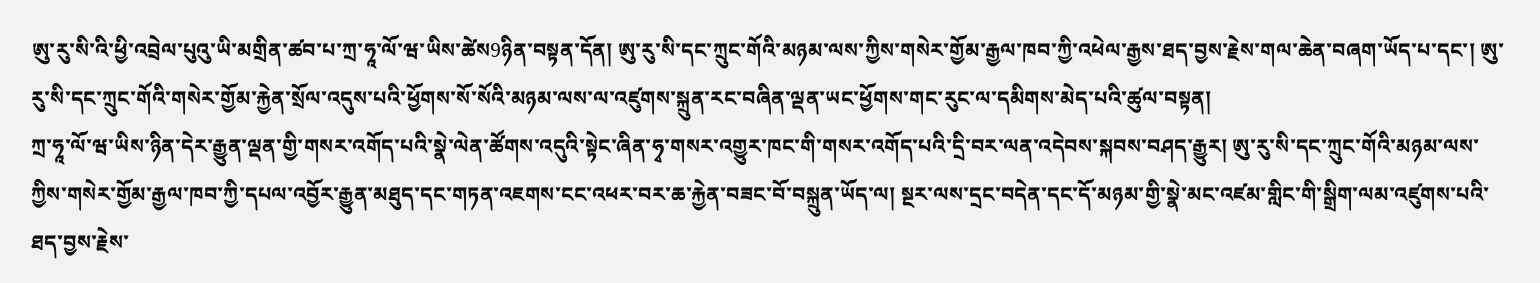ཨུ་རུ་སི་འི་ཕྱི་འབྲེལ་པུའུ་ཡི་མགྲིན་ཚབ་པ་ཀྲ་ཧཱ་ལོ་ཝ་ཡིས་ཚེས9ཉིན་བསྟན་དོན། ཨུ་རུ་སི་དང་ཀྲུང་གོའི་མཉམ་ལས་ཀྱིས་གསེར་གྱོམ་རྒྱལ་ཁབ་ཀྱི་འཕེལ་རྒྱས་ཐད་བྱས་རྗེས་གལ་ཆེན་བཞག་ཡོད་པ་དང་། ཨུ་རུ་སི་དང་ཀྲུང་གོའི་གསེར་གྱོམ་རྐྱེན་སྲོལ་འདུས་པའི་ཕྱོགས་སོ་སོའི་མཉམ་ལས་ལ་འཛུགས་སྐྲུན་རང་བཞིན་ལྡན་ཡང་ཕྱོགས་གང་རུང་ལ་དམིགས་མེད་པའི་ཚུལ་བསྟན།
ཀྲ་ཧཱ་ལོ་ཝ་ཡིས་ཉིན་དེར་རྒྱུན་ལྡན་གྱི་གསར་འགོད་པའི་སྣེ་ལེན་ཚོགས་འདུའི་སྟེང་ཞིན་ཧྭ་གསར་འགྱུར་ཁང་གི་གསར་འགོད་པའི་དྲི་བར་ལན་འདེབས་སྐབས་བཤད་རྒྱུར། ཨུ་རུ་སི་དང་ཀྲུང་གོའི་མཉམ་ལས་ཀྱིས་གསེར་གྱོམ་རྒྱལ་ཁབ་ཀྱི་དཔལ་འབྱོར་རྒྱུན་མཐུད་དང་གཏན་འཇགས་ངང་འཕར་བར་ཆ་རྐྱེན་བཟང་བོ་བསྐྲུན་ཡོད་ལ། སྔར་ལས་དྲང་བདེན་དང་དོ་མཉམ་གྱི་སྣེ་མང་འཛམ་གླིང་གི་སྒྲིག་ལམ་འཛུགས་པའི་ཐད་བྱས་རྗེས་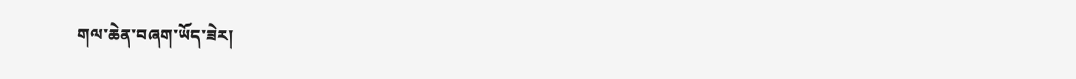གལ་ཆེན་བཞག་ཡོད་ཟེར།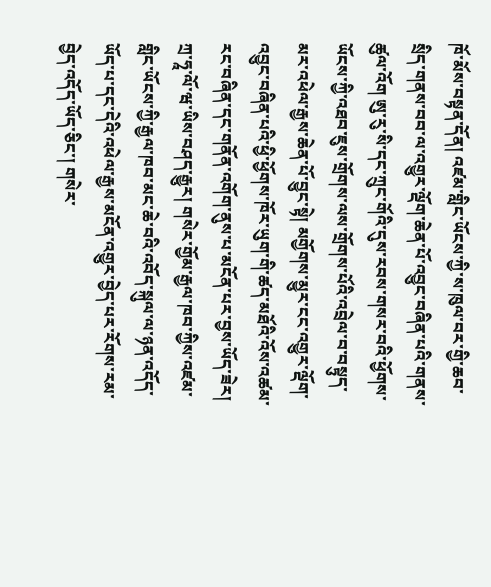ཁོ་མོས་བསྟན་དོན། འཛམ་གླིང་ཡོངས་ཀྱི་ས་ཁུལ་བར་གྱི་ཆབ་སྲིད་གནས་བབ་ལ་འགྱུར་ལྡོག་ཆེན་པོ་འབྱུང་བཞིན་པའི་གནས་ཚུལ་འོག ཨུ་རུ་སི་དང་ཀྲུང་གོའི་དུས་རབས་གསར་བའི་ཕྱོགས་ཡོངས་ཀྱི་འཐབ་ཇུས་གྲོགས་ལས་གྲོགས་པོའི་འབྲེལ་བ་བསྟུད་མར་འཕེལ་རྒྱས་ཆེན་པོ་བྱུང་སྟེ། མགྱོགས་མྱུར་ངང་འགྱུར་ལྡོག་འབྱུང་བཞིན་པའི་ཕྱི་ཕྱོགས་ཁོར་ཡུག་གི་ཚད་མཐོའི་འོས་འཚམ་རང་བཞིན་དང་གནོན་འགོག་ནུས་པ་མངོན་པར་བྱས་ཡོད་ཟེར།
ཀྲ་ཧཱ་ལོ་ཝ་ཡིས་བཤད་རྒྱུར། གསེར་གྱོམ་རྒྱལ་ཁབ་ཀྱིས་འཛམ་གླིང་ཡོངས་ཀྱི་རྒྱལ་ཁབ་མང་ཆེ་བའི་འབོད་སྐུལ་ལ་ཉན་འདོད་ཡོད་པ་དང་དེའི་འཕེལ་རྒྱས་མངོན་འགྱུར་བྱེད་པར་རོགས་རམ་བྱེད་འདོད་ཡོད་ཅིང་། གསེར་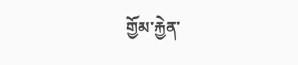གྱོམ་རྐྱེན་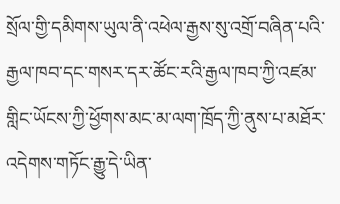སྲོལ་གྱི་དམིགས་ཡུལ་ནི་འཕེལ་རྒྱས་སུ་འགྲོ་བཞིན་པའི་རྒྱལ་ཁབ་དང་གསར་དར་ཚོང་རའི་རྒྱལ་ཁབ་ཀྱི་འཛམ་གླིང་ཡོངས་ཀྱི་ཕྱོགས་མང་མ་ལག་ཁྲོད་ཀྱི་ནུས་པ་མཐོར་འདེགས་གཏོང་རྒྱུ་དེ་ཡིན་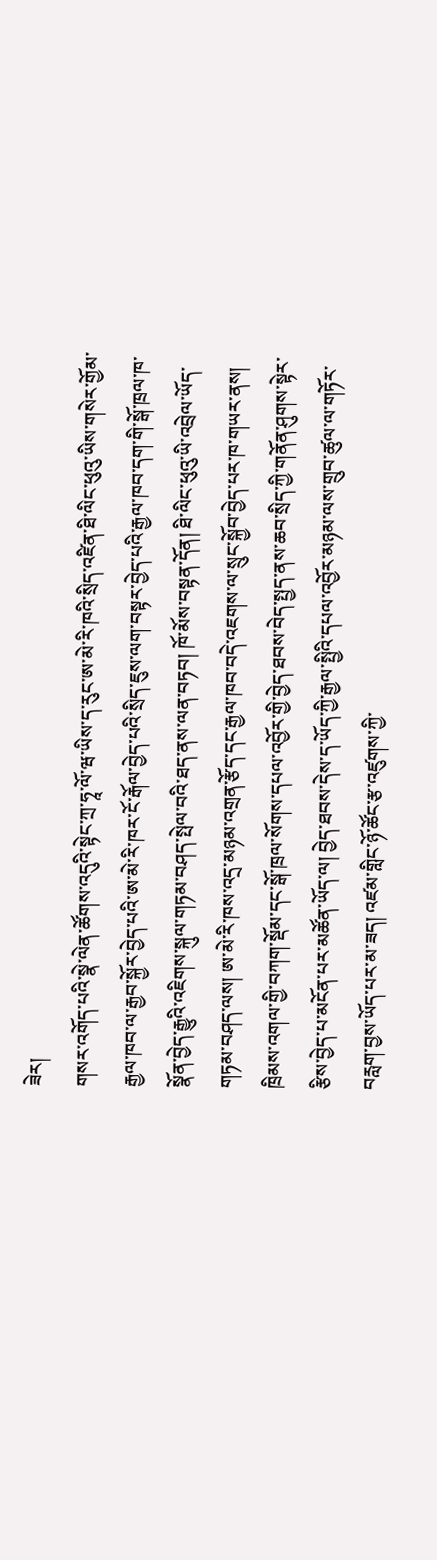ཟེར།
གསར་འགོད་པའི་སྣེ་ལེན་ཚོགས་འདུའི་སྟེང་ཀྲ་ཧཱ་ལོ་ཝ་ཡིས་ད་རུང་ཨ་མེ་རི་ཁའི་སྲིད་འཛིན་ཐི་ལིང་ཕུའུ་ཡིས་གསེར་གྱོམ་རྒྱལ་ཁབ་ལ་རྒྱབ་སྐྱོར་བྱེད་པའི་ཨ་མེ་རི་ཁར་ངོ་རྒོལ་བྱེད་པའི་སྲིད་ཇུས་ལག་བསྟར་བྱེད་པའི་རྒྱལ་ཁབ་དག་གི་སྒོ་ཁྲལ་ཁ་སྣོན་བྱེད་རྒྱུའི་འཇིགས་སྐུལ་གཏམ་བཤད་སྤེལ་བའི་ཐད་ནས་ལན་བཏབ། ཁོ་མོས་བསྟན་དོན། ཐི་ལིང་ཕུའུ་ཡི་འབྲེལ་ཡོད་གཏམ་བཤད་ལས། ཨ་མེ་རི་ཁས་འདྲ་མཉམ་འགྲན་རྩོད་དང་རྒྱལ་ཁབ་བདེ་འཇགས་ལ་སྲུང་སྐྱོབ་བྱེད་པར་ཁ་གཡར་ནས། ཁྲིམས་འགལ་གྱི་བཀག་སྡོམ་དང་སྒོ་ཁྲལ་སོགས་དཔལ་འབྱོར་གྱི་བྱེད་ཐབས་བེད་སྤྱད་ནས་ཆབ་སྲིད་ཀྱི་གནོན་ཤུགས་སྟེར་རྩིས་བྱེད་པ་མངོན་པར་མཚོན་ཡོད་ལ། བྱེད་ཐབས་དེས་ད་ཡོད་ཀྱི་རྒྱལ་སྤྱིའི་དཔལ་འབྱོར་མཉམ་ལས་གྲུབ་ཚུལ་ལ་གཏོར་བརླག་བྱས་ཡོད་པར་མ་ཟད། འཛམ་གླིང་ཉོ་ཚོང་རྩ་འཛུགས་ཀྱི་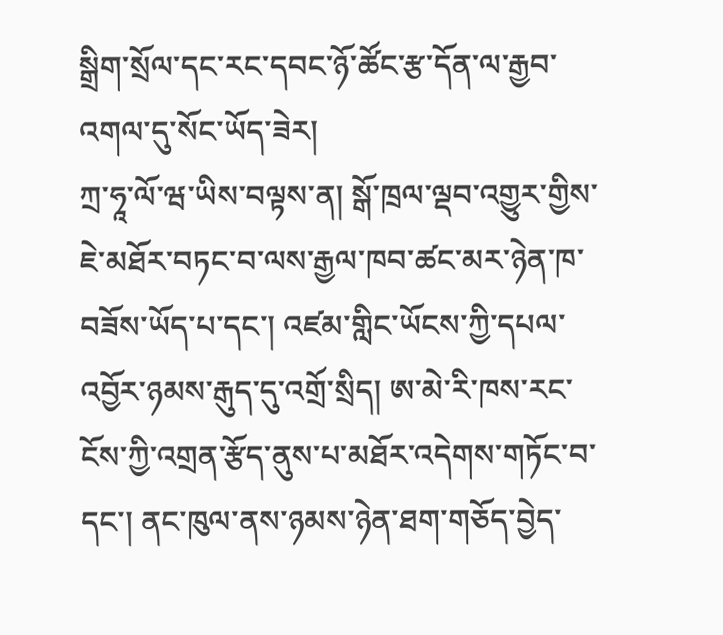སྒྲིག་སྲོལ་དང་རང་དབང་ཉོ་ཚོང་རྩ་དོན་ལ་རྒྱབ་འགལ་དུ་སོང་ཡོད་ཟེར།
ཀྲ་ཧཱ་ལོ་ཝ་ཡིས་བལྟས་ན། སྒོ་ཁྲལ་ལྡབ་འགྱུར་གྱིས་ཇེ་མཐོར་བཏང་བ་ལས་རྒྱལ་ཁབ་ཚང་མར་ཉེན་ཁ་བཟོས་ཡོད་པ་དང་། འཛམ་གླིང་ཡོངས་ཀྱི་དཔལ་འབྱོར་ཉམས་རྒུད་དུ་འགྲོ་སྲིད། ཨ་མེ་རི་ཁས་རང་ངོས་ཀྱི་འགྲན་རྩོད་ནུས་པ་མཐོར་འདེགས་གཏོང་བ་དང་། ནང་ཁུལ་ནས་ཉམས་ཉེན་ཐག་གཅོད་བྱེད་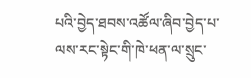པའི་བྱེད་ཐབས་འཚོལ་ཞིབ་བྱེད་པ་ལས་རང་སྟེང་གི་ཁེ་ཕན་ལ་སྲུང་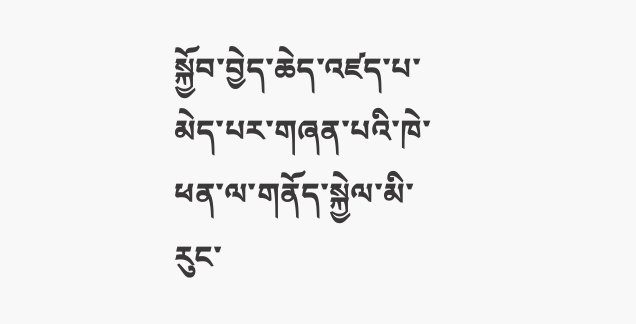སྐྱོབ་བྱེད་ཆེད་འཛད་པ་མེད་པར་གཞན་པའི་ཁེ་ཕན་ལ་གནོད་སྐྱེལ་མི་རུང་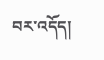བར་འདོད།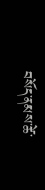བསོད་ནམས་ཚེ་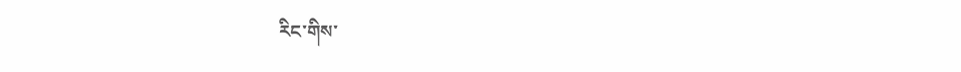རིང་གིས་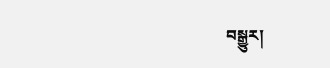བསྒྱུར།